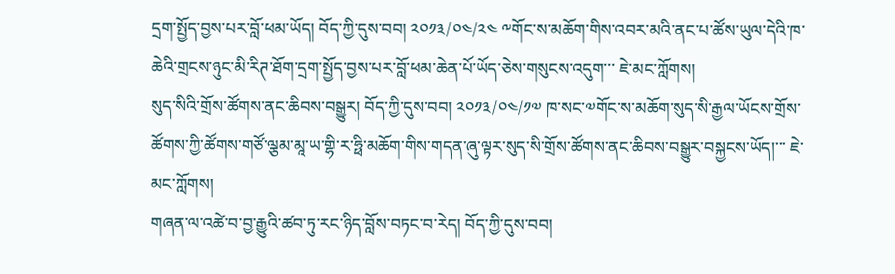དྲག་སྤྱོད་བྱས་པར་བློ་ཕམ་ཡོད། བོད་ཀྱི་དུས་བབ། ༢༠༡༣/༠༤/༢༤ ༸གོང་ས་མཆོག་གིས་འབར་མའི་ནང་པ་ཚོས་ཡུལ་དེའི་ཁ་ཆེའི་གྲངས་ཉུང་མི་རིཊ་ཐོག་དྲག་སྤྱོད་བྱས་པར་བློ་ཕམ་ཆེན་པོ་ཡོད་ཅེས་གསུངས་འདུག་་་ ཇེ་མང་ཀློགས།
སུད་སིའི་གྲོས་ཚོགས་ནང་ཆིབས་བསྒྱུར། བོད་ཀྱི་དུས་བབ། ༢༠༡༣/༠༤/༡༧ ཁ་སང་༧གོང་ས་མཆོག་སུད་སི་རྒྱལ་ཡོངས་གྲོས་ཚོགས་ཀྱི་ཚོགས་གཙོ་ལྕམ་མཱ་ཡ་གྷི་ར་ཧྥི་མཆོག་གིས་གདན་ཞུ་ལྟར་སུད་སི་གྲོས་ཚོགས་ནང་ཆིབས་བསྒྱུར་བསྐྱངས་ཡོད།་་་ ཇེ་མང་ཀློགས།
གཞན་ལ་འཚེ་བ་བྱ་རྒྱུའི་ཚབ་ཏུ་རང་ཉིད་བློས་བཏང་བ་རེད། བོད་ཀྱི་དུས་བབ།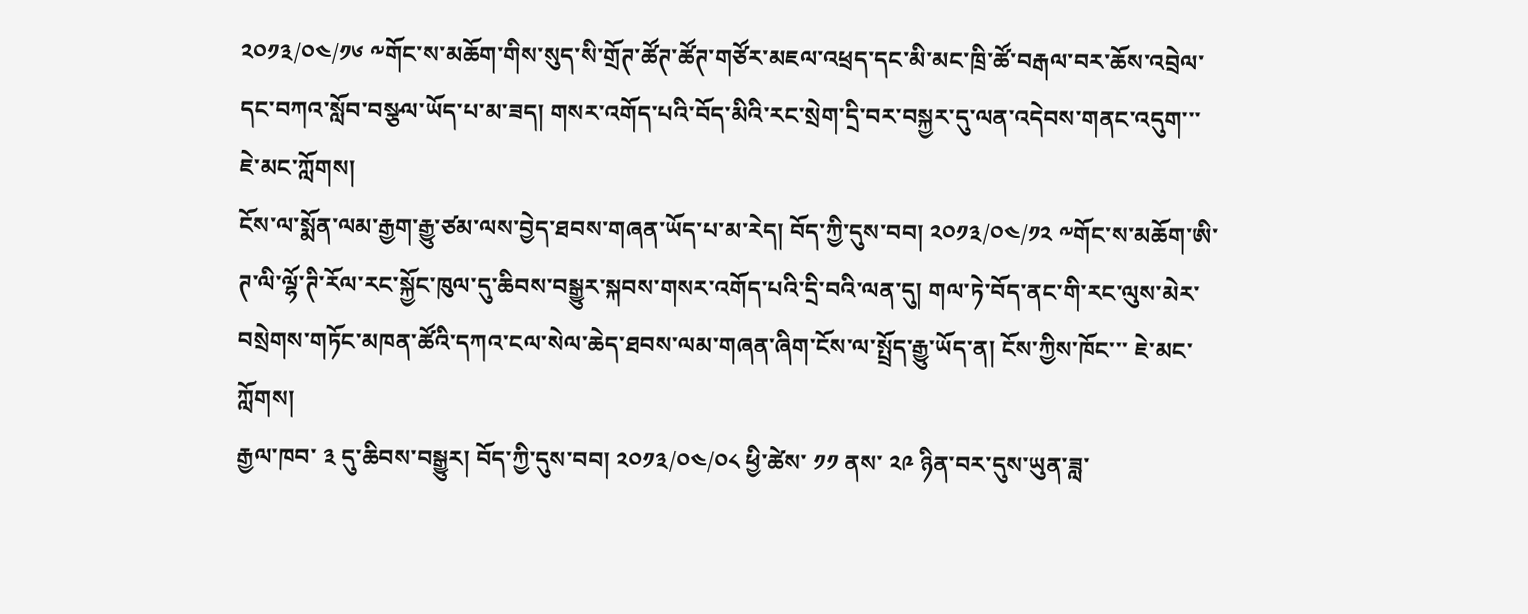༢༠༡༣/༠༤/༡༦ ༸གོང་ས་མཆོག་གིས་སུད་སི་གྲོཊ་ཚོཊ་ཚོཊ་གཙོར་མཇལ་འཕྲད་དང་མི་མང་ཁྲི་ཚོ་བརྒལ་བར་ཆོས་འབྲེལ་དང་བཀའ་སློབ་བསྩལ་ཡོད་པ་མ་ཟད། གསར་འགོད་པའི་བོད་མིའི་རང་སྲེག་དྲི་བར་བསྐྱར་དུ་ལན་འདེབས་གནང་འདུག་་་ ཇེ་མང་ཀློགས།
ངོས་ལ་སྨོན་ལམ་རྒྱག་རྒྱུ་ཙམ་ལས་བྱེད་ཐབས་གཞན་ཡོད་པ་མ་རེད། བོད་ཀྱི་དུས་བབ། ༢༠༡༣/༠༤/༡༢ ༸གོང་ས་མཆོག་ཨི་ཊ་ལི་ལྷོ་ཊི་རོལ་རང་སྐྱོང་ཁུལ་དུ་ཆིབས་བསྒྱུར་སྐབས་གསར་འགོད་པའི་དྲི་བའི་ལན་དུ། གལ་ཏེ་བོད་ནང་གི་རང་ལུས་མེར་བསྲེགས་གཏོང་མཁན་ཚོའི་དཀའ་ངལ་སེལ་ཆེད་ཐབས་ལམ་གཞན་ཞིག་ངོས་ལ་སྤྲོད་རྒྱུ་ཡོད་ན། ངོས་ཀྱིས་ཁོང་་་ ཇེ་མང་ཀློགས།
རྒྱལ་ཁབ་ ༣ དུ་ཆིབས་བསྒྱུར། བོད་ཀྱི་དུས་བབ། ༢༠༡༣/༠༤/༠༨ ཕྱི་ཚེས་ ༡༡ ནས་ ༢༩ ཉིན་བར་དུས་ཡུན་ཟླ་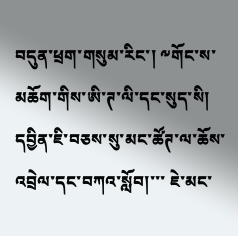བདུན་ཕྲག་གསུམ་རིང་། ༸གོང་ས་མཆོག་གིས་ཨི་ཊ་ལི་དང་སུད་སི། དབྱིན་ཇི་བཅས་སུ་མང་ཚོཊ་ལ་ཆོས་འབྲེལ་དང་བཀའ་སློབ།་་་ ཇེ་མང་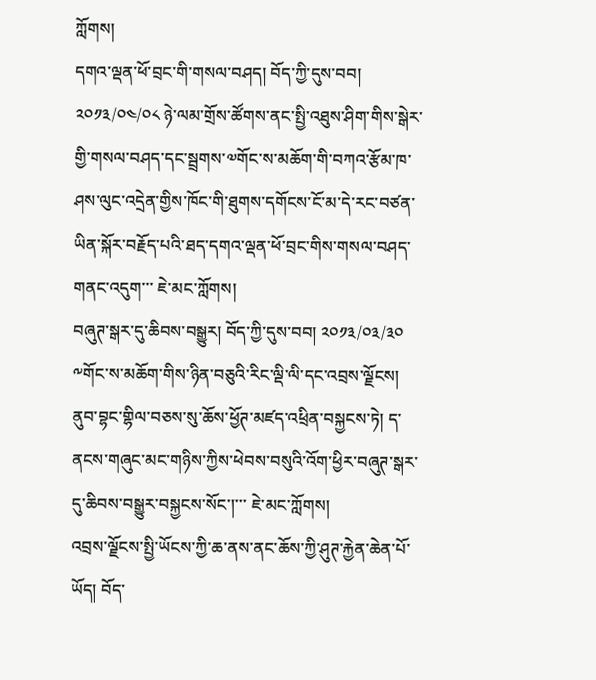ཀློགས།
དགའ་ལྡན་ཕོ་བྲང་གི་གསལ་བཤད། བོད་ཀྱི་དུས་བབ། ༢༠༡༣/༠༤/༠༨ ཉེ་ལམ་གྲོས་ཚོགས་ནང་སྤྱི་འཐུས་ཤིག་གིས་སྒེར་གྱི་གསལ་བཤད་དང་སྦྲགས་༧གོང་ས་མཆོག་གི་བཀའ་རྩོམ་ཁ་ཤས་ལུང་འདྲེན་གྱིས་ཁོང་གི་ཐུགས་དགོངས་ངོ་མ་དེ་རང་བཙན་ཡིན་སྐོར་བརྗོད་པའི་ཐད་དགའ་ལྡན་ཕོ་བྲང་གིས་གསལ་བཤད་གནང་འདུག་་་ ཇེ་མང་ཀློགས།
བཞུཊ་སྒར་དུ་ཆིབས་བསྒྱུར། བོད་ཀྱི་དུས་བབ། ༢༠༡༣/༠༣/༣༠ ༸གོང་ས་མཆོག་གིས་ཉིན་བཅུའི་རིང་ལྡི་ལི་དང་འབྲས་ལྗོངས། ནུབ་བྷང་གྷིལ་བཅས་སུ་ཆོས་ཕྱོཊ་མཛད་འཕྲིན་བསྐྱངས་ཏེ། ད་ནངས་གཞུང་མང་གཉིས་ཀྱིས་ཕེབས་བསུའི་འོག་ཕྱིར་བཞུཊ་སྒར་དུ་ཆིབས་བསྒྱུར་བསྐྱངས་སོང་།་་་ ཇེ་མང་ཀློགས།
འབྲས་ལྗོངས་སྤྱི་ཡོངས་ཀྱི་ཆ་ནས་ནང་ཆོས་ཀྱི་ཤུཊ་རྐྱེན་ཆེན་པོ་ཡོད། བོད་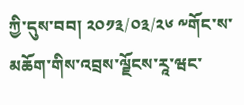ཀྱི་དུས་བབ། ༢༠༡༣/༠༣/༢༦ ༸གོང་ས་མཆོག་གིས་འབྲས་ལྗོངས་རཱ་ཝང་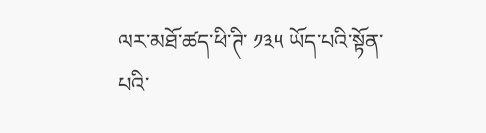ལར་མཐོ་ཚད་ཕི་ཊི་ ༡༣༥ ཡོད་པའི་སྟོན་པའི་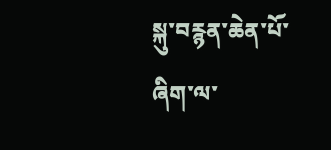སྐུ་བརྙན་ཆེན་པོ་ཞིག་ལ་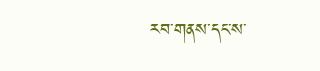རབ་གནས་དང་ས་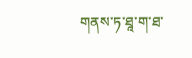གནས་ཏ་ཐཱ་ག་ཐ་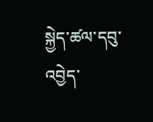སྐྱེད་ཚལ་དབུ་འབྱེད་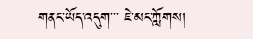གནང་ཡོད་འདུག་་་ ཇེ་མང་ཀློགས།